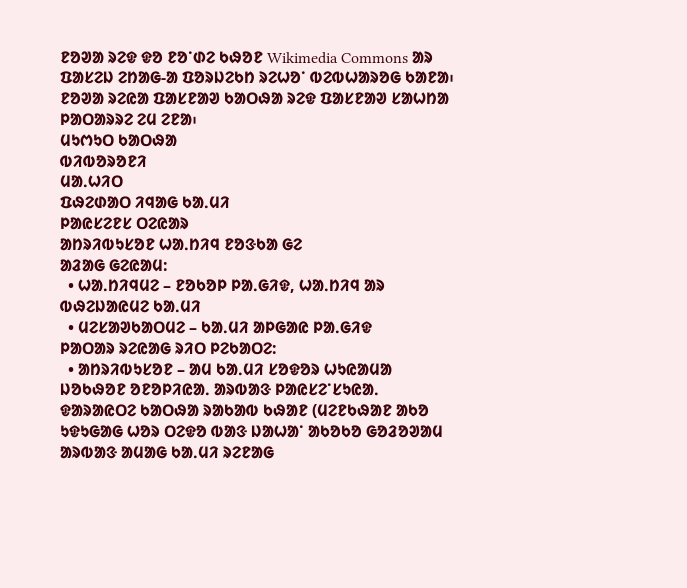ᱱᱚᱣᱟ ᱨᱮᱫ ᱫᱚ ᱱᱚᱸᱰᱮ ᱠᱷᱚᱱ Wikimedia Commons ᱟᱨ ᱯᱟᱥᱮᱡ ᱮᱴᱟᱜ-ᱟ ᱯᱚᱨᱡᱮᱠᱴ ᱨᱮᱦᱚᱸ ᱵᱮᱵᱦᱟᱨᱚᱜ ᱠᱟᱱᱟ᱾ ᱱᱚᱣᱟ ᱨᱮᱭᱟ ᱯᱟᱥᱱᱟᱣ ᱠᱟᱛᱷᱟ ᱨᱮᱫ ᱯᱟᱥᱱᱟᱣ ᱥᱟᱦᱴᱟ ᱞᱟᱛᱟᱨᱨᱮ ᱮᱢ ᱮᱱᱟ᱾
ᱢᱩᱬᱩᱛ ᱠᱟᱛᱷᱟ
ᱵᱤᱵᱚᱨᱚᱱᱤ
ᱢᱟᱹᱦᱤᱛ
ᱯᱷᱮᱰᱟᱛ ᱤᱧᱟᱜ ᱠᱟᱹᱢᱤ
ᱞᱟᱭᱥᱮᱱᱥ ᱛᱮᱭᱟᱨ
ᱟᱴᱨᱤᱵᱩᱥᱚᱱ ᱦᱟᱹᱴᱤᱧ ᱱᱚᱝᱠᱟ ᱜᱮ
ᱟᱲᱟᱜ ᱜᱮᱭᱟᱢ:
  • ᱦᱟᱹᱴᱤᱧᱢᱮ – ᱱᱚᱠᱚᱞ ᱞᱟᱹᱜᱤᱫ, ᱦᱟᱹᱴᱤᱧ ᱟᱨ ᱵᱷᱮᱡᱟᱭᱢᱮ ᱠᱟᱹᱢᱤ
  • ᱢᱮᱥᱟᱣᱠᱟᱛᱢᱮ – ᱠᱟᱹᱢᱤ ᱟᱞᱜᱟᱭ ᱞᱟᱹᱜᱤᱫ
ᱞᱟᱛᱟᱨ ᱨᱮᱭᱟᱜ ᱨᱤᱛ ᱞᱮᱠᱟᱛᱮ:
  • ᱟᱴᱨᱤᱵᱩᱥᱚᱱ – ᱟᱢ ᱠᱟᱹᱢᱤ ᱥᱚᱫᱚᱨ ᱦᱩᱭᱟᱢᱟ ᱡᱚᱠᱷᱚᱱ ᱚᱱᱚᱞᱤᱭᱟᱹ ᱟᱨᱵᱟᱝ ᱞᱟᱭᱥᱮᱸᱥᱩᱭᱟᱹ ᱫᱟᱨᱟᱭᱛᱮ ᱠᱟᱛᱷᱟ ᱨᱟᱠᱟᱵ ᱠᱷᱟᱱ (ᱢᱮᱱᱠᱷᱟᱱ ᱟᱠᱚ ᱩᱫᱩᱜᱟᱜ ᱦᱚᱨ ᱛᱮᱫᱚ ᱵᱟᱝ ᱡᱟᱦᱟᱸ ᱟᱠᱚᱠᱚ ᱜᱚᱲᱚᱣᱟᱢ ᱟᱨᱵᱟᱝ ᱟᱢᱟᱜ ᱠᱟᱹᱢᱤ ᱨᱮᱱᱟᱜ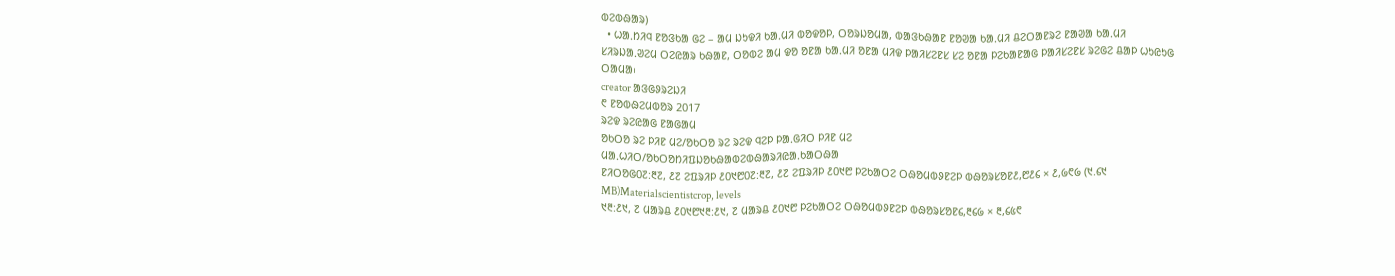ᱵᱮᱵᱷᱟᱨ)
  • ᱦᱟᱹᱴᱤᱧ ᱱᱚᱝᱠᱟ ᱜᱮ – ᱟᱢ ᱡᱩᱫᱤ ᱠᱟᱹᱢᱤ ᱵᱚᱫᱚᱞ, ᱛᱚᱨᱡᱚᱢᱟ, ᱵᱟᱝᱠᱷᱟᱱ ᱱᱚᱣᱟ ᱠᱟᱹᱢᱤ ᱪᱮᱛᱟᱱᱨᱮ ᱱᱟᱣᱟ ᱠᱟᱹᱢᱤ ᱥᱤᱨᱡᱟᱹᱣᱮᱢ ᱛᱮᱭᱟᱨ ᱠᱷᱟᱱ, ᱛᱚᱵᱮ ᱟᱢ ᱫᱚ ᱚᱱᱟ ᱠᱟᱹᱢᱤ ᱚᱱᱟ ᱢᱤᱫ ᱞᱟᱤᱥᱮᱱᱥ ᱥᱮ ᱚᱱᱟ ᱞᱮᱠᱟᱱᱟᱜ ᱞᱟᱤᱥᱮᱱᱥ ᱨᱮᱜᱮ ᱪᱟᱞ ᱦᱩᱭᱩᱜ ᱛᱟᱢᱟ᱾
creator ᱟᱝᱜᱽᱨᱮᱡᱤ
᱖ ᱱᱚᱵᱷᱮᱢᱵᱚᱨ 2017
ᱨᱮᱫ ᱨᱮᱭᱟᱜ ᱱᱟᱜᱟᱢ
ᱚᱠᱛᱚ ᱨᱮ ᱞᱤᱱ ᱢᱮ/ᱚᱠᱛᱚ ᱨᱮ ᱨᱮᱫ ᱧᱮᱞ ᱞᱟᱹᱜᱤᱛ ᱞᱤᱱ ᱢᱮ
ᱢᱟᱹᱦᱤᱛ/ᱚᱠᱛᱚᱴᱤᱯᱡᱚᱠᱷᱟᱵᱮᱵᱷᱟᱨᱤᱭᱟᱹᱠᱟᱛᱷᱟ
ᱱᱤᱛᱚᱜ᱐᱗:᱓᱗, ᱒᱗ ᱮᱯᱨᱤᱞ ᱒᱐᱑᱘᱐᱗:᱓᱗, ᱒᱗ ᱮᱯᱨᱤᱞ ᱒᱐᱑᱘ ᱞᱮᱠᱟᱛᱮ ᱛᱷᱚᱢᱵᱽᱱᱮᱞ ᱵᱷᱚᱨᱥᱚᱱ᱒,᱘᱒᱔ × ᱒,᱙᱖᱙ (᱑.᱔᱑ MB)Materialscientistcrop, levels
᱑᱓:᱒᱑, ᱗ ᱢᱟᱨᱪ ᱒᱐᱑᱘᱑᱓:᱒᱑, ᱗ ᱢᱟᱨᱪ ᱒᱐᱑᱘ ᱞᱮᱠᱟᱛᱮ ᱛᱷᱚᱢᱵᱽᱱᱮᱞ ᱵᱷᱚᱨᱥᱚᱱ᱔,᱓᱔᱙ × ᱓,᱔᱕᱖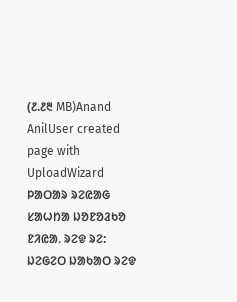(᱒.᱒᱓ MB)Anand AnilUser created page with UploadWizard
ᱞᱟᱛᱟᱨ ᱨᱮᱭᱟᱜ ᱥᱟᱦᱴᱟ ᱡᱚᱱᱚᱲᱠᱚ ᱱᱤᱭᱟᱹ ᱨᱮᱫ ᱨᱮ:
ᱡᱮᱜᱮᱛ ᱡᱟᱠᱟᱛ ᱨᱮᱫ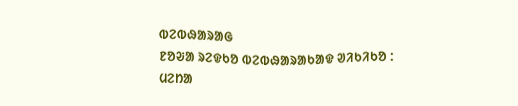ᱵᱮᱵᱷᱟᱨᱟᱜ
ᱱᱚᱶᱟ ᱨᱮᱫᱠᱚ ᱵᱮᱵᱷᱟᱨᱟᱠᱟᱫ ᱣᱤᱠᱤᱠᱚ :
ᱢᱮᱴᱟ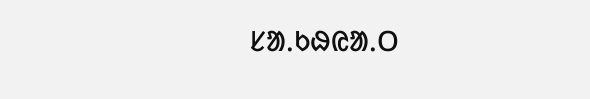ᱥᱟᱹᱠᱷᱭᱟᱹᱛ